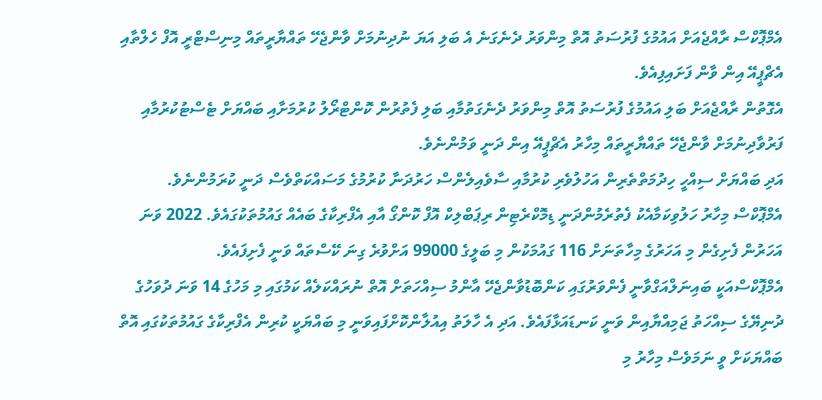އެމްޕޮކްސް ރާއްޖެއަށް އައުމުގެ ފުރުސަތު އޮތް މިންވަރު ދެނެގަނެ އެ ބަލި އަޔަ ނުދިނުމަށް ވާންޖެހޭ ތައްޔާރީތައް މިނިސްޓްރީ އޮފް ހެލްތާއި އެޗްޕީއޭ އިން ވާން ފަށައިފިއެވެ.
އެގޮތުން ރާއްޖެއަށް ބަލި އައުމުގެ ފުރުސަތު އޮތް މިންވަރު ދެނެގަތުމާއި ބަލި ފެތުރުން ކޮންޓްރޯލު ކުރުމަށާއި ބައްޔަށް ޓެސްޓުކުރުމާއި ފަރުވާދިނުމަށް ވާންޖެހޭ ތައްޔާރީތައް މިހާރު އެޗްޕީއޭ އިން ދަނީ ވަމުންނެވެ.
އަދި ބައްޔަށް ސިއްހީ ހިދުމަތްތެރިން އަހުލުވެރި ކުރުމާއި ސާވެއިލެންސް ހަރުދަނާ ކުރުމުގެ މަސައްކަތްވެސް ދަނީ ކުރަމުންނެވެ.
އެމްޕޮކްސް މިހާރު ހަލުވިކަމާއެކު ފެތުރެމުންދަނީ ޑިމޮކްރެޓިން ރިޕަބްލިކް އޮފް ކޮންގޯ އާއި އެފްރިކާގެ ބައެއް ގައުމުތަކުގައެވެ. 2022 ވަނަ އަހަރުން ފެށިގެން މި އަހަރުގެ މިހާތަނަށް 116 ގައުމަކުން މި ބަލީގެ 99000 އަށްވުރެ ގިނަ ކޭސްތައް ވަނީ ފެށިފައެވެ.
އެމްޕޮކްސްއަކީ ބައިނަލްއަގްވާނީ ފެންވަރުގައި ކަންބޮޑުވާންޖެހޭ އާންމު ސިއްހަތަށް އޮތް ނުރައްކަލެއް ކަމުގައި މި މަހުގެ 14 ވަނަ ދުވަހުގެ ދުނިޔޭގެ ސިއްހަތު ޖަމިއްޔާއިން ވަނީ ކަނޑައަޅާފައެވެ. އަދި އެ ހާލަތު އިއުލާންކޮށްފައިވަނީ މި ބައްޔަކީ ކުރިން އެފްރިކާގެ ގައުމުތަކުގައި އޮތް ބައްޔަކަށް ވީ ނަމަވެސް މިހާރު މި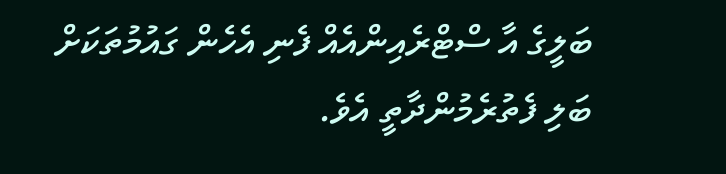ބަލީގެ އާ ސްޓްރެއިންއެއް ފެނި އެހެން ގައުމުތަކަށް ބަލި ފެތުރެމުންދާތީ އެވެ.